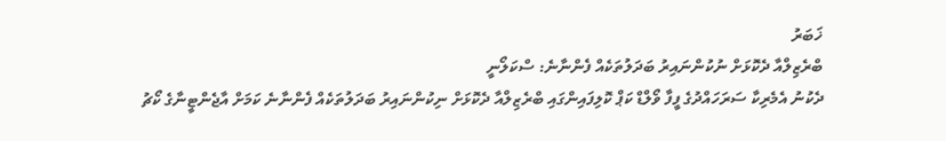ޚަބަރު
ބްރެޒިލްއާ ދެކޮޅަށް ނުކުންނައިރު ބަދަލުތަކެއް ފެންނާނެ: ސްކަލޯނީ
ދެކުނު އެމެރިކާ ސަރަހައްދުގެ ފީފާ ވޯލްޑް ކަޕް ކޮލިފައިންގައި ބްރެޒިލްއާ ދެކޮޅަށް ނިކުންނައިރު ބަދަލުތަކެއް ފެންނާނެ ކަމަށް އާޖެންޓީނާގެ ކޯޗު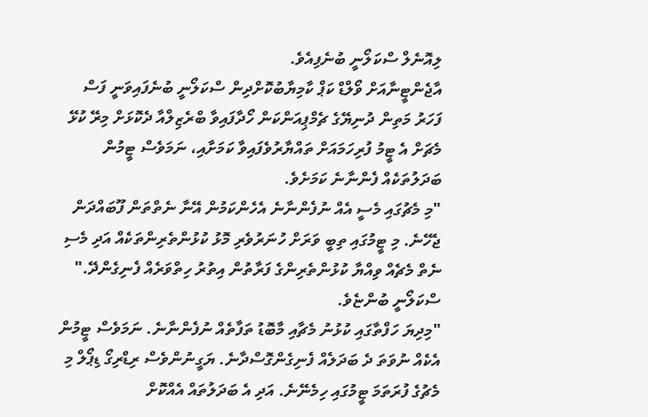ލިއޮނެލް ސްކަލޯނީ ބުނެފިއެވެ.
އާޖެންޓީނާއަށް ވޯލްޑް ކަޕް ކާމިޔާބުކޮށްދިން ސްކަލޯނީ ބުނެފައިވަނީ ފަސް ފަހަރު މަތިން ދުނިޔޭގެ ޗެމްޕިއަންކަން ހޯދާފައިވާ ބްރެޒިލްއާ ދެކޮޅަށް މިރޭ ކުޅޭ މެޗަށް އެ ޓީމު ފުރިހަމައަށް ތައްޔާރުވެފައިވާ ކަމަށާއި، ނަމަވެސް ޓީމުން ބަދަލުތަކެއް ފެންނާނެ ކަމަށެވެ.
"މި މެޗުގައި މެސީ އެއް ނުފެންނާނެ އެހެންކަމުން އޭނާ ނެތްތަން ފޫބައްދަން ޖެހޭނެ. މި ޓީމުގައި ތިބީ ވަރަށް ހުނަރުވެރި މޮޅު ކުޅުންތެރިންތަކެއް އަދި މެސި ނެތް މެޗެއް ވިއްޔާ ކުޅުންތެރިންގެ ފަރާތުން އިތުރު ހިތްވަރެއް ފެނިގެންދޭ." ސްކަލޯނީ ބުންޏެވެ.
"މިދިޔަ ހަފްތާގައި ކުޅުނު މެޗާއި މާބޮޑު ތަފާތެއް ނުފެންނާނެ. ނަމަވެސް ޓީމުން އެކެއް ނުވަތަ ދެ ބަދަލެއް ފެނިގެންގޮސްދާނެ. ޔަގީނުންވެސް ރިޑްރިގޯ ޑިޕޯލް މި މެޗުގެ ފުރަތަމަ ޓީމުގައި ހިމެނޭނެ. އަދި އެ ބަދަލުތައް އެއްކޮށް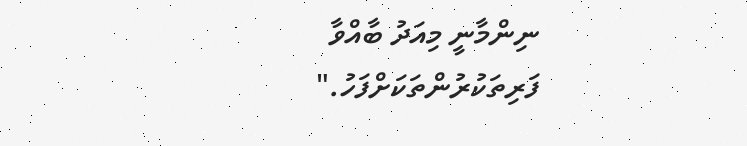ނިންމާނީ މިއަދު ބާއްވާ ފަރިތަކުރުންތަކަށްފަހު."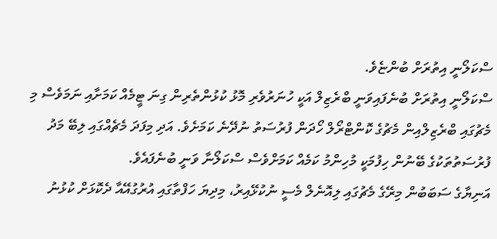ސްކަލޯނީ އިތުރަށް ބުންޏެވެ.
ސްކަލޯނީ އިތުރަށް ބުނެފައިވަނީ ބްރެޒިލް އަކީ ހުނަރުވެރި މޮޅު ކުޅުންތެރިން ގިނަ ޓީމެއް ކަމަށާއި ނަމަވެސް މި މެޗުގައި ބްރެޒިލްއިން މެޗުގެ ކޮންޓްރޯލް ހޯދަން ފުރުސަތު ނުދޭނެ ކަމަށެވެ. އަދި މިފަދަ މެޗެއްގައި ލިބޭ މަދު ފުރުސަތުތަކުގެ ބޭނުން ހިފުމަކީ މުހިންމު ކަމެއް ކަމަށްވެސް ސްކަލޯނާ ވަނީ ބުނެފައެވެ.
އަނިޔާގެ ސަބަބުން މިރޭގެ މެޗުގައި ލިއޮނެލް މެސީ ނުކުޅޭއިރު، މިދިޔަ ހަފްތާގައި އުރުގުއޭއާ ދެކޮޅަށް ކުޅުނު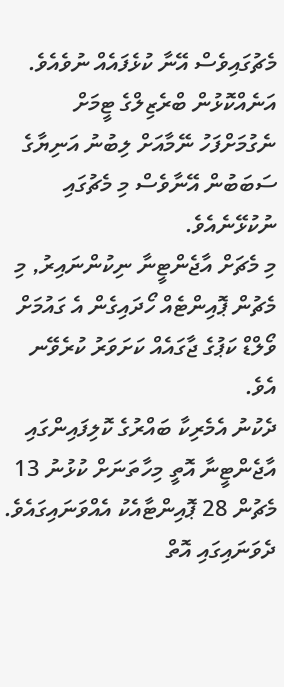މެޗުގައިވެސް އޭނާ ކުޅެފައެއް ނުވެއެވެ. އަނެއްކޮޅުން ބްރެޒިލްގެ ޓީމަށް ނެގުމަށްފަހު ނޭމާއަށް ލިބުނު އަނިޔާގެ ސަބަބުން އޭނާވެސް މި މެޗުގައި ނުކުޅޭނެއެވެ.
މި މެޗަށް އާޖެންޓީނާ ނިކުންނައިރު, މި މެޗުން ޕޮއިންޓެއް ހޯދައިގެން އެ ގައުމަށް ވޯލްޑް ކަޕުގެ ޖާގައެއް ކަށަވަރު ކުރެވޭނ އެވެ.
ދެކުނު އެމެރިކާ ބައްރުގެ ކޮލިފައިންގައި އާޖެންޓީނާ އޮތީ މިހާތަނަށް ކުޅުނު 13 މެޗުން 28 ޕޮއިންޓާއެކު އެއްވަނައިގައެވެ. ދެވަނައިގައި އޮތް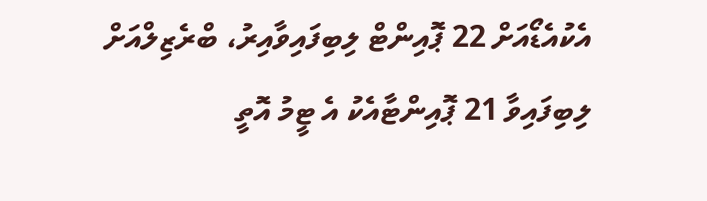އެކުއެޑޯއަށް 22 ޕޮއިންޓް ލިބިފައިވާއިރު، ބްރެޒިލްއަށް ލިބިފައިވާ 21 ޕޮއިންޓާއެކު އެ ޓީމު އޮތީ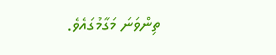ތިންވަނަ މަގާމުގައެވެ.